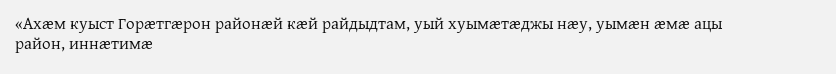«Ахæм куыст Горæтгæрон районæй кæй райдыдтам, уый хуымæтæджы нæу, уымæн æмæ ацы район, иннæтимæ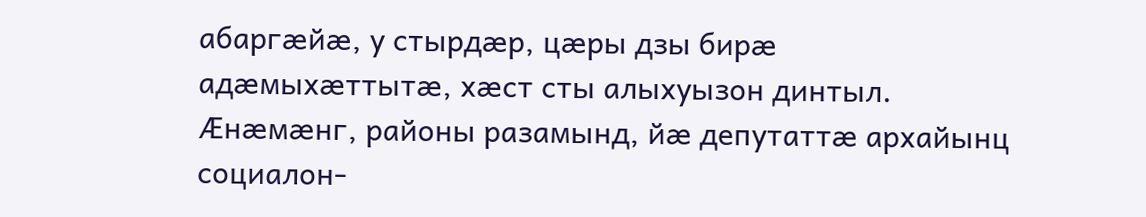абаргæйæ, у стырдæр, цæры дзы бирæ адæмыхæттытæ, хæст сты алыхуызон динтыл. Æнæмæнг, районы разамынд, йæ депутаттæ архайынц социалон-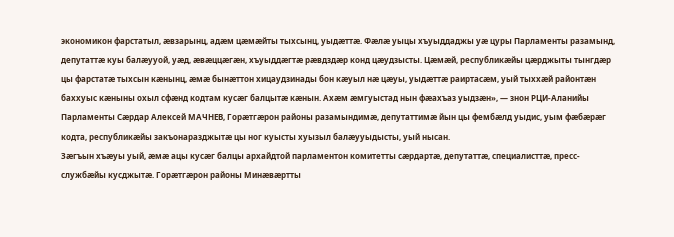экономикон фарстатыл, æвзарынц, адæм цæмæйты тыхсынц, уыдæттæ. Фæлæ уыцы хъуыддаджы уæ цуры Парламенты разамынд, депутаттæ куы балæууой, уæд, æвæццæгæн, хъуыддæгтæ рæвдздæр конд цæудзысты. Цæмæй, республикæйы цæрджыты тынгдæр цы фарстатæ тыхсын кæнынц, æмæ бынæттон хицаудзинады бон кæуыл нæ цæуы, уыдæттæ раиртасæм, уый тыххæй районтæн баххуыс кæныны охыл сфæнд кодтам кусæг балцытæ кæнын. Ахæм æмгуыстад нын фæахъаз уыдзæн», — знон РЦИ-Аланийы Парламенты Сæрдар Алексей МАЧНЕВ, Горæтгæрон районы разамындимæ, депутаттимæ йын цы фембæлд уыдис, уым фæбæрæг кодта, республикæйы закъонаразджытæ цы ног куысты хуызыл балæууыдысты, уый нысан.
Зæгъын хъæуы уый, æмæ ацы кусæг балцы архайдтой парламентон комитетты сæрдартæ, депутаттæ, специалисттæ, пресс-службæйы кусджытæ. Горæтгæрон районы Минæвæртты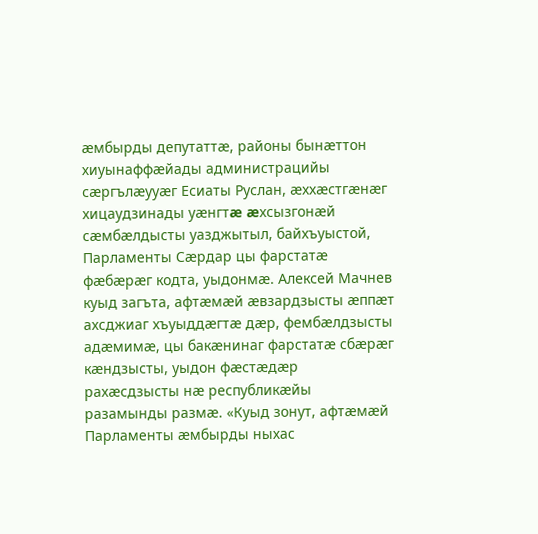æмбырды депутаттæ, районы бынæттон хиуынаффæйады администрацийы сæргълæууæг Есиаты Руслан, æххæстгæнæг хицаудзинады уæнгтæ æхсызгонæй сæмбæлдысты уазджытыл, байхъуыстой, Парламенты Сæрдар цы фарстатæ фæбæрæг кодта, уыдонмæ. Алексей Мачнев куыд загъта, афтæмæй æвзардзысты æппæт ахсджиаг хъуыддæгтæ дæр, фембæлдзысты адæмимæ, цы бакæнинаг фарстатæ сбæрæг кæндзысты, уыдон фæстæдæр рахæсдзысты нæ республикæйы разамынды размæ. «Куыд зонут, афтæмæй Парламенты æмбырды ныхас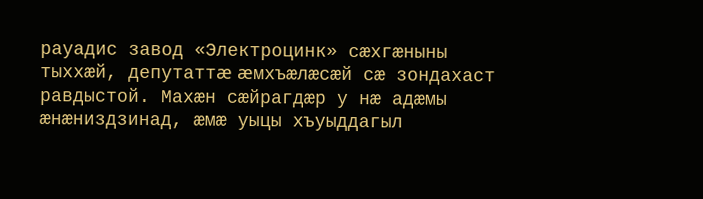рауадис завод «Электроцинк» сæхгæныны тыххæй, депутаттæ æмхъæлæсæй сæ зондахаст равдыстой. Махæн сæйрагдæр у нæ адæмы æнæниздзинад, æмæ уыцы хъуыддагыл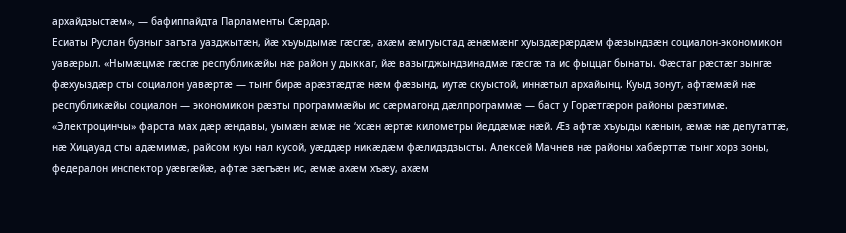архайдзыстæм», — бафиппайдта Парламенты Сæрдар.
Есиаты Руслан бузныг загъта уазджытæн, йæ хъуыдымæ гæсгæ, ахæм æмгуыстад æнæмæнг хуыздæрæрдæм фæзындзæн социалон-экономикон уавæрыл. «Нымæцмæ гæсгæ республикæйы нæ район у дыккаг, йæ вазыгджындзинадмæ гæсгæ та ис фыццаг бынаты. Фæстаг рæстæг зынгæ фæхуыздæр сты социалон уавæртæ — тынг бирæ арæзтæдтæ нæм фæзынд, иутæ скуыстой, иннæтыл архайынц. Куыд зонут, афтæмæй нæ республикæйы социалон — экономикон рæзты программæйы ис сæрмагонд дæлпрограммæ — баст у Горæтгæрон районы рæзтимæ. «Электроцинчы» фарста мах дæр æндавы, уымæн æмæ не ‘хсæн æртæ километры йеддæмæ нæй. Æз афтæ хъуыды кæнын, æмæ нæ депутаттæ, нæ Хицауад сты адæмимæ, райсом куы нал кусой, уæддæр никæдæм фæлидздзысты. Алексей Мачнев нæ районы хабæрттæ тынг хорз зоны, федералон инспектор уæвгæйæ, афтæ зæгъæн ис, æмæ ахæм хъæу, ахæм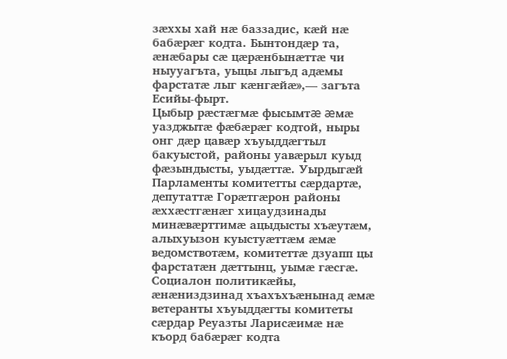зæххы хай нæ баззадис, кæй нæ бабæрæг кодта. Бынтондæр та, æнæбары сæ цæрæнбынæттæ чи ныууагъта, уыцы лыгъд адæмы фарстатæ лыг кæнгæйæ»,— загъта Есийы-фырт.
Цыбыр рæстæгмæ фысымтæ æмæ уазджытæ фæбæрæг кодтой, ныры онг дæр цавæр хъуыддæгтыл бакуыстой, районы уавæрыл куыд фæзындысты, уыдæттæ. Уырдыгæй Парламенты комитетты сæрдартæ, депутаттæ Горæтгæрон районы æххæстгæнæг хицаудзинады минæвæрттимæ ацыдысты хъæутæм, алыхуызон куыстуæттæм æмæ ведомствотæм, комитеттæ дзуапп цы фарстатæн дæттынц, уымæ гæсгæ.
Социалон политикæйы, æнæниздзинад хъахъхъæнынад æмæ ветеранты хъуыддæгты комитеты сæрдар Реуазты Ларисæимæ нæ къорд бабæрæг кодта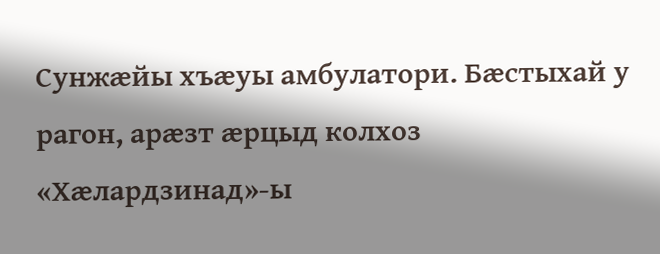Сунжæйы хъæуы амбулатори. Бæстыхай у рагон, арæзт æрцыд колхоз «Хæлардзинад»-ы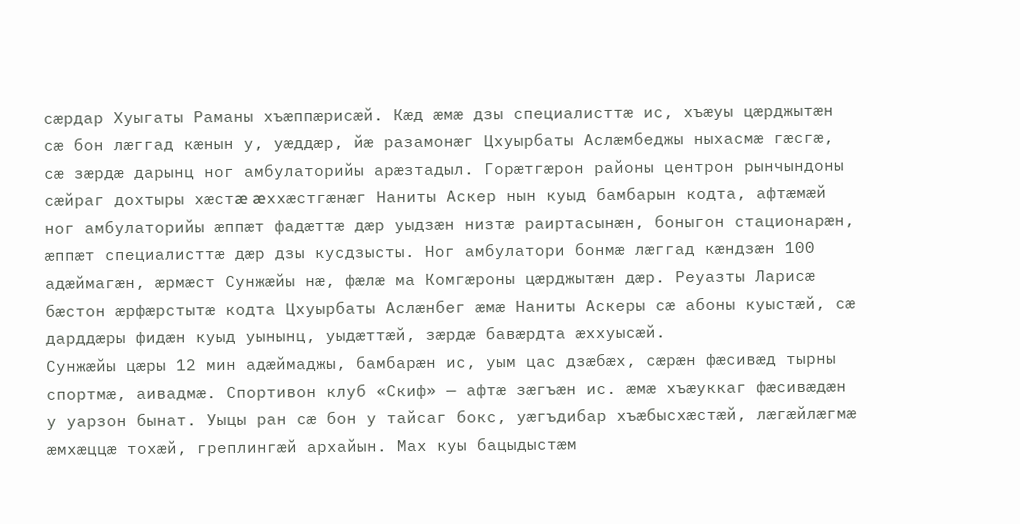сæрдар Хуыгаты Раманы хъæппæрисæй. Кæд æмæ дзы специалисттæ ис, хъæуы цæрджытæн сæ бон лæггад кæнын у, уæддæр, йæ разамонæг Цхуырбаты Аслæмбеджы ныхасмæ гæсгæ, сæ зæрдæ дарынц ног амбулаторийы арæзтадыл. Горæтгæрон районы центрон рынчындоны сæйраг дохтыры хæстæ æххæстгæнæг Наниты Аскер нын куыд бамбарын кодта, афтæмæй ног амбулаторийы æппæт фадæттæ дæр уыдзæн низтæ раиртасынæн, боныгон стационарæн, æппæт специалисттæ дæр дзы кусдзысты. Ног амбулатори бонмæ лæггад кæндзæн 100 адæймагæн, æрмæст Сунжæйы нæ, фæлæ ма Комгæроны цæрджытæн дæр. Реуазты Ларисæ бæстон æрфæрстытæ кодта Цхуырбаты Аслæнбег æмæ Наниты Аскеры сæ абоны куыстæй, сæ дарддæры фидæн куыд уынынц, уыдæттæй, зæрдæ бавæрдта æххуысæй.
Сунжæйы цæры 12 мин адæймаджы, бамбарæн ис, уым цас дзæбæх, сæрæн фæсивæд тырны спортмæ, аивадмæ. Спортивон клуб «Скиф» — афтæ зæгъæн ис. æмæ хъæуккаг фæсивæдæн у уарзон бынат. Уыцы ран сæ бон у тайсаг бокс, уæгъдибар хъæбысхæстæй, лæгæйлæгмæ æмхæццæ тохæй, греплингæй архайын. Мах куы бацыдыстæм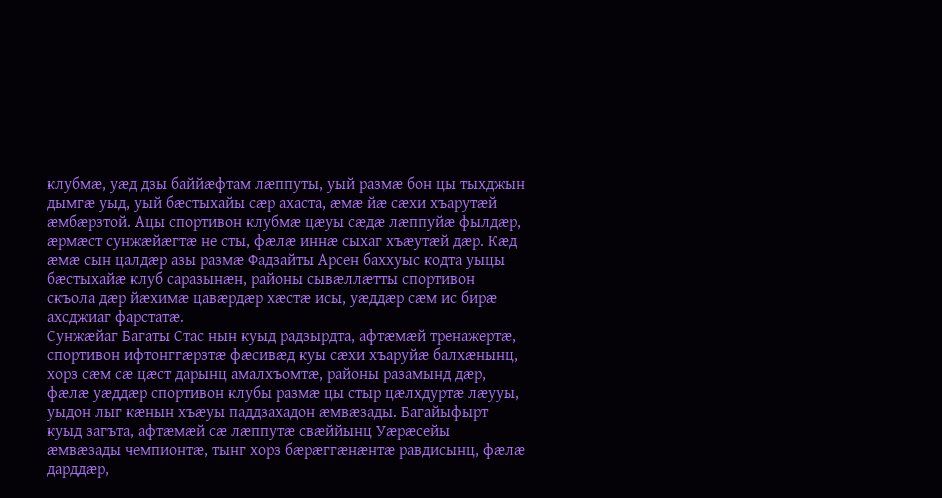клубмæ, уæд дзы баййæфтам лæппуты, уый размæ бон цы тыхджын дымгæ уыд, уый бæстыхайы сæр ахаста, æмæ йæ сæхи хъарутæй æмбæрзтой. Ацы спортивон клубмæ цæуы сæдæ лæппуйæ фылдæр, æрмæст сунжæйæгтæ не сты, фæлæ иннæ сыхаг хъæутæй дæр. Кæд æмæ сын цалдæр азы размæ Фадзайты Арсен баххуыс кодта уыцы бæстыхайæ клуб саразынæн, районы сывæллæтты спортивон скъола дæр йæхимæ цавæрдæр хæстæ исы, уæддæр сæм ис бирæ ахсджиаг фарстатæ.
Сунжæйаг Багаты Стас нын куыд радзырдта, афтæмæй тренажертæ, спортивон ифтонггæрзтæ фæсивæд куы сæхи хъаруйæ балхæнынц, хорз сæм сæ цæст дарынц амалхъомтæ, районы разамынд дæр, фæлæ уæддæр спортивон клубы размæ цы стыр цæлхдуртæ лæууы, уыдон лыг кæнын хъæуы паддзахадон æмвæзады. Багайыфырт куыд загъта, афтæмæй сæ лæппутæ свæййынц Уæрæсейы æмвæзады чемпионтæ, тынг хорз бæрæггæнæнтæ равдисынц, фæлæ дарддæр,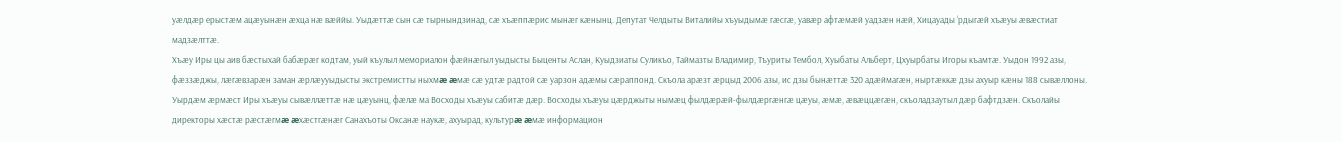уæлдæр ерыстæм ацæуынæн æхца нæ вæййы. Уыдæттæ сын сæ тырнындзинад, сæ хъæппæрис мынæг кæнынц. Депутат Челдыты Виталийы хъуыдымæ гæсгæ, уавæр афтæмæй уадзæн нæй, Хицауады ‘рдыгæй хъæуы æвæстиат мадзæлттæ.
Хъæу Иры цы аив бæстыхай бабæрæг кодтам, уый къулыл мемориалон фæйнæгыл уыдысты Быценты Аслан, Куыдзиаты Суликъо, Таймазты Владимир, Тъуриты Тембол, Хуыбаты Альберт, Цхуырбаты Игоры къамтæ. Уыдон 1992 азы, фæззæджы, лæгæвзарæн заман æрлæууыдысты экстремистты ныхмæ æмæ сæ удтæ радтой сæ уарзон адæмы сæраппонд. Скъола арæзт æрцыд 2006 азы, ис дзы бынæттæ 320 адæймагæн, ныртæккæ дзы ахуыр кæны 188 сывæллоны. Уырдæм æрмæст Иры хъæуы сывæллæттæ нæ цæуынц, фæлæ ма Восходы хъæуы сабитæ дæр. Восходы хъæуы цæрджыты нымæц фылдæрæй-фылдæргæнгæ цæуы, æмæ, æвæццæгæн, скъоладзаутыл дæр бафтдзæн. Скъолайы директоры хæстæ рæстæгмæ æхæстгæнæг Санахъоты Оксанæ наукæ, ахуырад, культурæ æмæ информацион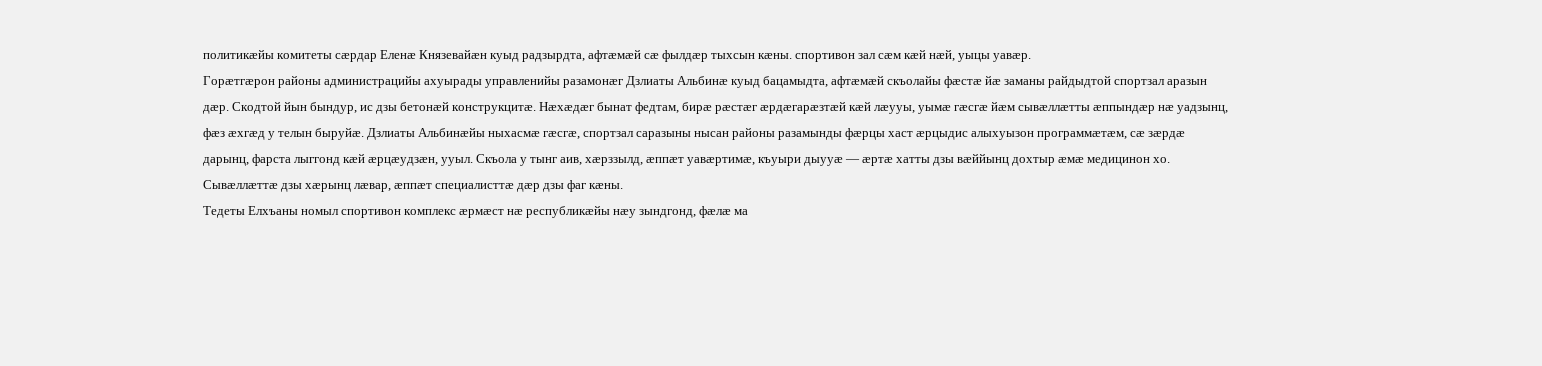политикæйы комитеты сæрдар Еленæ Князевайæн куыд радзырдта, афтæмæй сæ фылдæр тыхсын кæны. спортивон зал сæм кæй нæй, уыцы уавæр.
Горæтгæрон районы администрацийы ахуырады управленийы разамонæг Дзлиаты Альбинæ куыд бацамыдта, афтæмæй скъолайы фæстæ йæ заманы райдыдтой спортзал аразын дæр. Скодтой йын бындур, ис дзы бетонæй конструкцитæ. Нæхæдæг бынат федтам, бирæ рæстæг æрдæгарæзтæй кæй лæууы, уымæ гæсгæ йæм сывæллæтты æппындæр нæ уадзынц, фæз æхгæд у телын быруйæ. Дзлиаты Альбинæйы ныхасмæ гæсгæ, спортзал саразыны нысан районы разамынды фæрцы хаст æрцыдис алыхуызон программæтæм, сæ зæрдæ дарынц, фарста лыггонд кæй æрцæудзæн, ууыл. Скъола у тынг аив, хæрззылд, æппæт уавæртимæ, къуыри дыууæ — æртæ хатты дзы вæййынц дохтыр æмæ медицинон хо. Сывæллæттæ дзы хæрынц лæвар, æппæт специалисттæ дæр дзы фаг кæны.
Тедеты Елхъаны номыл спортивон комплекс æрмæст нæ республикæйы нæу зындгонд, фæлæ ма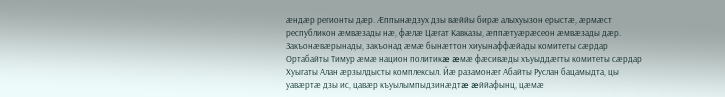æндæр регионты дæр. Æппынæдзух дзы вæййы бирæ алыхуызон ерыстæ, æрмæст республикон æмвæзады нæ, фæлæ Цæгат Кавказы, æппæтуæрæсеон æмвæзады дæр. Закъонæвæрынады, закъонад æмæ бынæттон хиуынаффæйады комитеты сæрдар Ортабайты Тимур æмæ национ политикæ æмæ фæсивæды хъуыддæгты комитеты сæрдар Хуыгаты Алан æрзылдысты комплексыл. Йæ разамонæг Абайты Руслан бацамыдта, цы уавæртæ дзы ис, цавæр къуылымпыдзинæдтæ æййафынц, цæмæ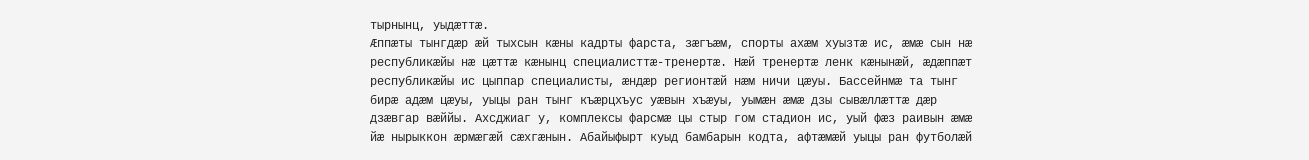тырнынц, уыдæттæ.
Æппæты тынгдæр æй тыхсын кæны кадрты фарста, зæгъæм, спорты ахæм хуызтæ ис, æмæ сын нæ республикæйы нæ цæттæ кæнынц специалисттæ-тренертæ. Нæй тренертæ ленк кæнынæй, æдæппæт республикæйы ис цыппар специалисты, æндæр регионтæй нæм ничи цæуы. Бассейнмæ та тынг бирæ адæм цæуы, уыцы ран тынг къæрцхъус уæвын хъæуы, уымæн æмæ дзы сывæллæттæ дæр дзæвгар вæййы. Ахсджиаг у, комплексы фарсмæ цы стыр гом стадион ис, уый фæз раивын æмæ йæ нырыккон æрмæгæй сæхгæнын. Абайыфырт куыд бамбарын кодта, афтæмæй уыцы ран футболæй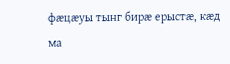фæцæуы тынг бирæ ерыстæ, кæд ма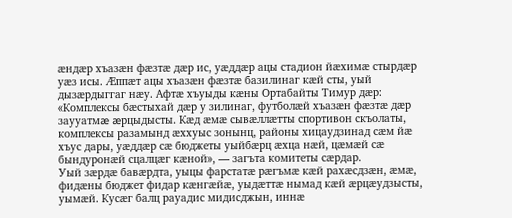æндæр хъазæн фæзтæ дæр ис, уæддæр ацы стадион йæхимæ стырдæр уæз исы. Æппæт ацы хъазæн фæзтæ базилинаг кæй сты, уый дызæрдыггаг нæу. Афтæ хъуыды кæны Ортабайты Тимур дæр: «Комплексы бæстыхай дæр у зилинаг, футболæй хъазæн фæзтæ дæр заууатмæ æрцыдысты. Кæд æмæ сывæллæтты спортивон скъолаты, комплексы разамынд æххуыс зонынц, районы хицаудзинад сæм йæ хъус дары, уæддæр сæ бюджеты уыйбæрц æхца нæй, цæмæй сæ бындуронæй сцалцæг кæной», — загъта комитеты сæрдар.
Уый зæрдæ бавæрдта, уыцы фарстатæ рæгъмæ кæй рахæсдзæн, æмæ, фидæны бюджет фидар кæнгæйæ, уыдæттæ нымад кæй æрцæудзысты, уымæй. Кусæг балц рауадис мидисджын, иннæ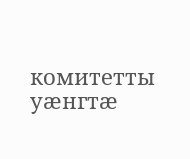комитетты уæнгтæ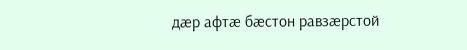дæр афтæ бæстон равзæрстой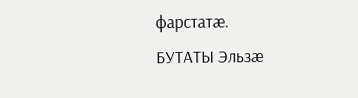фарстатæ.
БУТАТЫ Эльзæ